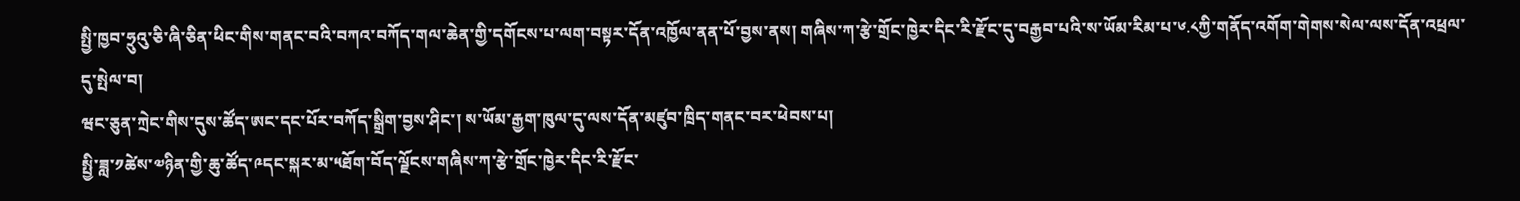སྤྱི་ཁྱབ་ཧྲུའུ་ཅི་ཞི་ཅིན་ཕིང་གིས་གནང་བའི་བཀའ་བཀོད་གལ་ཆེན་གྱི་དགོངས་པ་ལག་བསྟར་དོན་འཁྱོལ་ནན་པོ་བྱས་ནས། གཞིས་ཀ་རྩེ་གྲོང་ཁྱེར་དིང་རི་རྫོང་དུ་བརྒྱབ་པའི་ས་ཡོམ་རིམ་པ་༦.༨ཀྱི་གནོད་འགོག་གེགས་སེལ་ལས་དོན་འཕྲལ་དུ་སྤེལ་བ།
ཝང་ཅུན་ཀྲེང་གིས་དུས་ཚོད་ཨང་དང་པོར་བཀོད་སྒྲིག་བྱས་ཤིང་། ས་ཡོམ་རྒྱག་ཁུལ་དུ་ལས་དོན་མཛུབ་ཁྲིད་གནང་བར་ཕེབས་པ།
སྤྱི་ཟླ་༡ཚེས་༧ཉིན་གྱི་ཆུ་ཚོད་༩དང་སྐར་མ་༥ཐོག་བོད་ལྗོངས་གཞིས་ཀ་རྩེ་གྲོང་ཁྱེར་དིང་རི་རྫོང་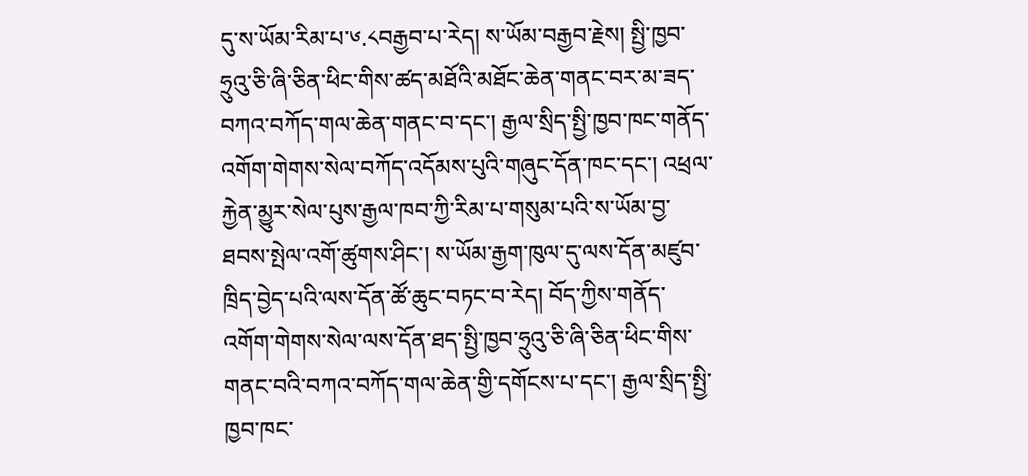དུ་ས་ཡོམ་རིམ་པ་༦.༨བརྒྱབ་པ་རེད། ས་ཡོམ་བརྒྱབ་རྗེས། སྤྱི་ཁྱབ་ཧྲུའུ་ཅི་ཞི་ཅིན་ཕིང་གིས་ཚད་མཐོའི་མཐོང་ཆེན་གནང་བར་མ་ཟད་བཀའ་བཀོད་གལ་ཆེན་གནང་བ་དང་། རྒྱལ་སྲིད་སྤྱི་ཁྱབ་ཁང་གནོད་འགོག་གེགས་སེལ་བཀོད་འདོམས་པུའི་གཞུང་དོན་ཁང་དང་། འཕྲལ་རྐྱེན་མྱུར་སེལ་པུས་རྒྱལ་ཁབ་ཀྱི་རིམ་པ་གསུམ་པའི་ས་ཡོམ་བྱ་ཐབས་སྤེལ་འགོ་ཚུགས་ཤིང་། ས་ཡོམ་རྒྱག་ཁུལ་དུ་ལས་དོན་མཛུབ་ཁྲིད་བྱེད་པའི་ལས་དོན་ཚོ་ཆུང་བཏང་བ་རེད། བོད་ཀྱིས་གནོད་འགོག་གེགས་སེལ་ལས་དོན་ཐད་སྤྱི་ཁྱབ་ཧྲུའུ་ཅི་ཞི་ཅིན་ཕིང་གིས་གནང་བའི་བཀའ་བཀོད་གལ་ཆེན་གྱི་དགོངས་པ་དང་། རྒྱལ་སྲིད་སྤྱི་ཁྱབ་ཁང་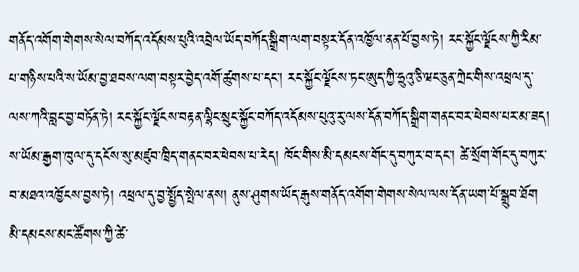གནོད་འགོག་གེགས་སེལ་བཀོད་འདོམས་པུའི་འབྲེལ་ཡོད་བཀོད་སྒྲིག་ལག་བསྟར་དོན་འཁྱོལ་ནན་པོ་བྱས་ཏེ། རང་སྐྱོང་ལྗོངས་ཀྱི་རིམ་པ་གཉིས་པའི་ས་ཡོམ་བྱ་ཐབས་ལག་བསྟར་བྱེད་འགོ་ཚུགས་པ་དང་། རང་སྐྱོང་ལྗོངས་ཏང་ཨུད་ཀྱི་ཧྲུའུ་ཅི་ཝང་ཅུན་ཀྲེང་གིས་འཕྲལ་དུ་ལས་ཀའི་བླང་བྱ་བཏོན་ཏེ། རང་སྐྱོང་ལྗོངས་བརྟན་ལྷིང་སྲུང་སྐྱོང་བཀོད་འདོམས་པུའུ་རུ་ལས་དོན་བཀོད་སྒྲིག་གནང་བར་ཕེབས་པར་མ་ཟད། ས་ཡོམ་རྒྱག་ཁུལ་དུ་དངོས་སུ་མཛུབ་ཁྲིད་གནང་བར་ཕེབས་པ་རེད། ཁོང་གིས་མི་དམངས་གོང་དུ་བཀུར་བ་དང་། ཚེ་སྲོག་གོང་དུ་བཀུར་བ་མཐའ་འཁྱོངས་བྱས་ཏེ། འཕྲལ་དུ་བྱ་སྤྱོད་སྤེལ་ནས། ནུས་ཤུགས་ཡོད་རྒུས་གནོད་འགོག་གེགས་སེལ་ལས་དོན་ཡག་པོ་སྒྲུབ་ཐོག མི་དམངས་མང་ཚོགས་ཀྱི་ཚེ་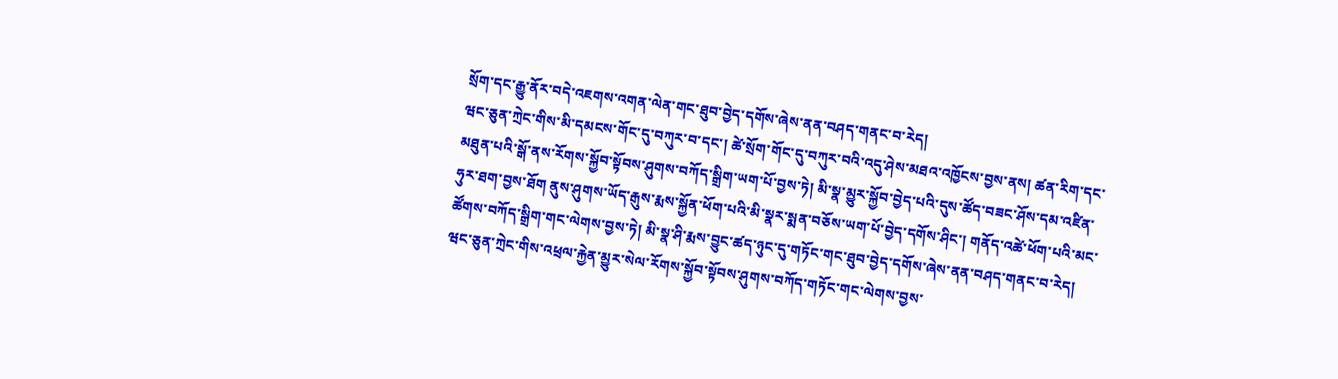སྲོག་དང་རྒྱུ་ནོར་བདེ་འཇགས་འགན་ལེན་གང་ཐུབ་བྱེད་དགོས་ཞེས་ནན་བཤད་གནང་བ་རེད།
ཝང་ཅུན་ཀྲེང་གིས་མི་དམངས་གོང་དུ་བཀུར་བ་དང་། ཚེ་སྲོག་གོང་དུ་བཀུར་བའི་འདུ་ཤེས་མཐའ་འཁྱོངས་བྱས་ནས། ཚན་རིག་དང་མཐུན་པའི་སྒོ་ནས་རོགས་སྐྱོབ་སྟོབས་ཤུགས་བཀོད་སྒྲིག་ཡག་པོ་བྱས་ཏེ། མི་སྣ་མྱུར་སྐྱོབ་བྱེད་པའི་དུས་ཚོད་བཟང་ཤོས་དམ་འཛིན་ཧུར་ཐག་བྱས་ཐོག ནུས་ཤུགས་ཡོད་རྒུས་རྨས་སྐྱོན་ཕོག་པའི་མི་སྣར་སྨན་བཅོས་ཡག་པོ་བྱེད་དགོས་ཤིང་། གནོད་འཚེ་ཕོག་པའི་མང་ཚོགས་བཀོད་སྒྲིག་གང་ལེགས་བྱས་ཏེ། མི་སྣ་ཤི་རྨས་བྱུང་ཚད་ཉུང་དུ་གཏོང་གང་ཐུབ་བྱེད་དགོས་ཞེས་ནན་བཤད་གནང་བ་རེད།
ཝང་ཅུན་ཀྲེང་གིས་འཕྲལ་རྐྱེན་མྱུར་སེལ་རོགས་སྐྱོབ་སྟོབས་ཤུགས་བཀོད་གཏོང་གང་ལེགས་བྱས་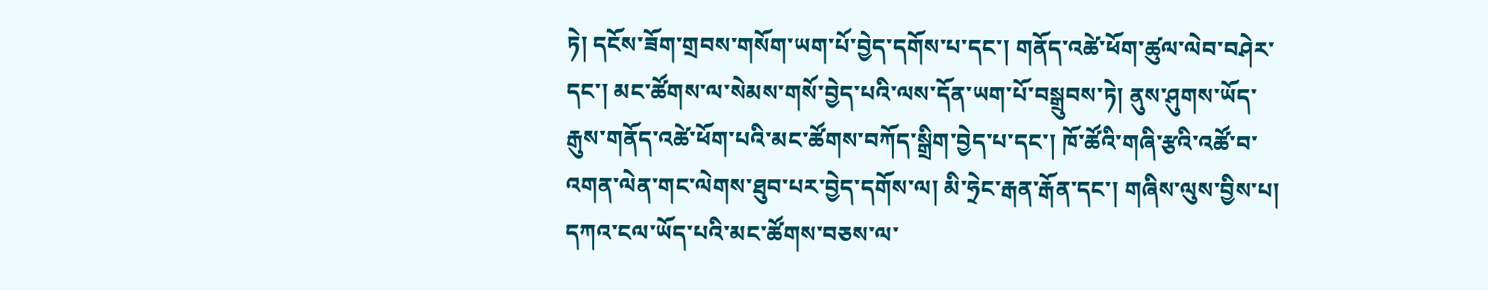ཏེ། དངོས་ཟོག་གྲབས་གསོག་ཡག་པོ་བྱེད་དགོས་པ་དང་། གནོད་འཚེ་ཕོག་ཚུལ་ལེབ་བཤེར་དང་། མང་ཚོགས་ལ་སེམས་གསོ་བྱེད་པའི་ལས་དོན་ཡག་པོ་བསྒྲུབས་ཏེ། ནུས་ཤུགས་ཡོད་རྒུས་གནོད་འཚེ་ཕོག་པའི་མང་ཚོགས་བཀོད་སྒྲིག་བྱེད་པ་དང་། ཁོ་ཚོའི་གཞི་རྩའི་འཚོ་བ་འགན་ལེན་གང་ལེགས་ཐུབ་པར་བྱེད་དགོས་ལ། མི་ཧྲེང་རྒན་རྒོན་དང་། གཞིས་ལུས་བྱིས་པ། དཀའ་ངལ་ཡོད་པའི་མང་ཚོགས་བཅས་ལ་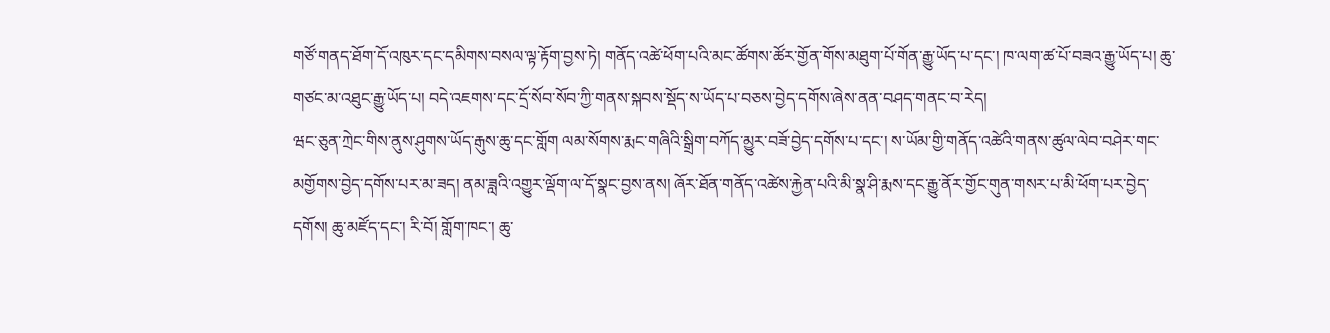གཙོ་གནད་ཐོག་དོ་འཁུར་དང་དམིགས་བསལ་ལྟ་རྟོག་བྱས་ཏེ། གནོད་འཚེ་ཕོག་པའི་མང་ཚོགས་ཚོར་གྱོན་གོས་མཐུག་པོ་གོན་རྒྱུ་ཡོད་པ་དང་། ཁ་ལག་ཚ་པོ་བཟའ་རྒྱུ་ཡོད་པ། ཆུ་གཙང་མ་འཐུང་རྒྱུ་ཡོད་པ། བདེ་འཇགས་དང་དྲོ་སོབ་སོབ་ཀྱི་གནས་སྐབས་སྡོད་ས་ཡོད་པ་བཅས་བྱེད་དགོས་ཞེས་ནན་བཤད་གནང་བ་རེད།
ཝང་ཅུན་ཀྲེང་གིས་ནུས་ཤུགས་ཡོད་རྒུས་ཆུ་དང་གློག ལམ་སོགས་རྨང་གཞིའི་སྒྲིག་བཀོད་མྱུར་བཟོ་བྱེད་དགོས་པ་དང་། ས་ཡོམ་གྱི་གནོད་འཚེའི་གནས་ཚུལ་ལེབ་བཤེར་གང་མགྱོགས་བྱེད་དགོས་པར་མ་ཟད། ནམ་ཟླའི་འགྱུར་ལྡོག་ལ་དོ་སྣང་བྱས་ནས། ཞོར་ཐོན་གནོད་འཚེས་རྐྱེན་པའི་མི་སྣ་ཤི་རྨས་དང་རྒྱུ་ནོར་གྱོང་གུན་གསར་པ་མི་ཕོག་པར་བྱེད་དགོས། ཆུ་མཛོད་དང་། རི་བོ། གློག་ཁང་། ཆུ་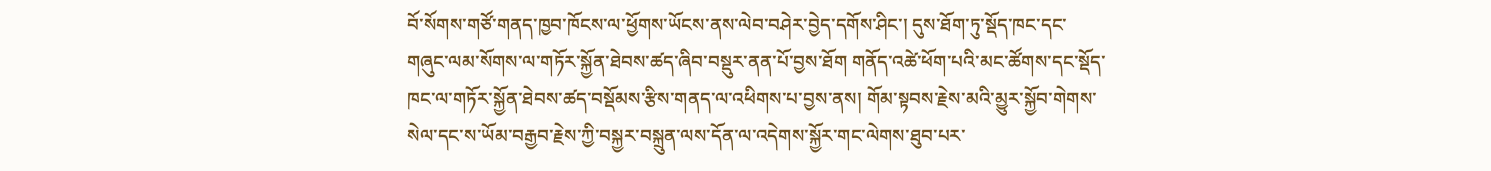བོ་སོགས་གཙོ་གནད་ཁྱབ་ཁོངས་ལ་ཕྱོགས་ཡོངས་ནས་ལེབ་བཤེར་བྱེད་དགོས་ཤིང་། དུས་ཐོག་ཏུ་སྡོད་ཁང་དང་གཞུང་ལམ་སོགས་ལ་གཏོར་སྐྱོན་ཐེབས་ཚད་ཞིབ་བསྡུར་ནན་པོ་བྱས་ཐོག གནོད་འཚེ་ཕོག་པའི་མང་ཚོགས་དང་སྡོད་ཁང་ལ་གཏོར་སྐྱོན་ཐེབས་ཚད་བསྡོམས་རྩིས་གནད་ལ་འཕིགས་པ་བྱས་ནས། གོམ་སྟབས་རྗེས་མའི་མྱུར་སྐྱོབ་གེགས་སེལ་དང་ས་ཡོམ་བརྒྱབ་རྗེས་ཀྱི་བསྐྱར་བསྐྲུན་ལས་དོན་ལ་འདེགས་སྐྱོར་གང་ལེགས་ཐུབ་པར་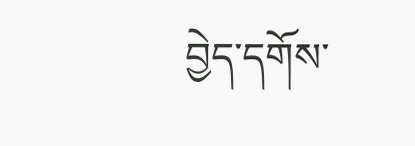བྱེད་དགོས་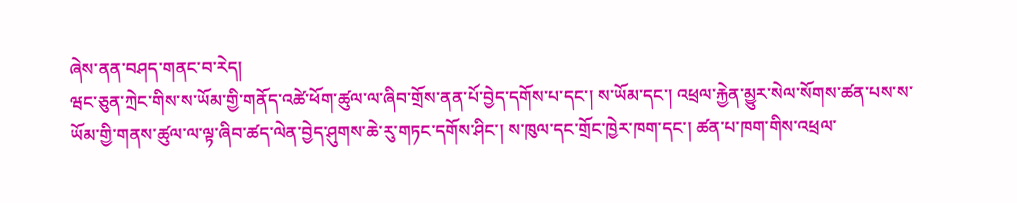ཞེས་ནན་བཤད་གནང་བ་རེད།
ཝང་ཅུན་ཀྲེང་གིས་ས་ཡོམ་གྱི་གནོད་འཚེ་ཕོག་ཚུལ་ལ་ཞིབ་གྲོས་ནན་པོ་བྱེད་དགོས་པ་དང་། ས་ཡོམ་དང་། འཕྲལ་རྐྱེན་མྱུར་སེལ་སོགས་ཚན་པས་ས་ཡོམ་གྱི་གནས་ཚུལ་ལ་ལྟ་ཞིབ་ཚད་ལེན་བྱེད་ཤུགས་ཆེ་རུ་གཏང་དགོས་ཤིང་། ས་ཁུལ་དང་གྲོང་ཁྱེར་ཁག་དང་། ཚན་པ་ཁག་གིས་འཕྲལ་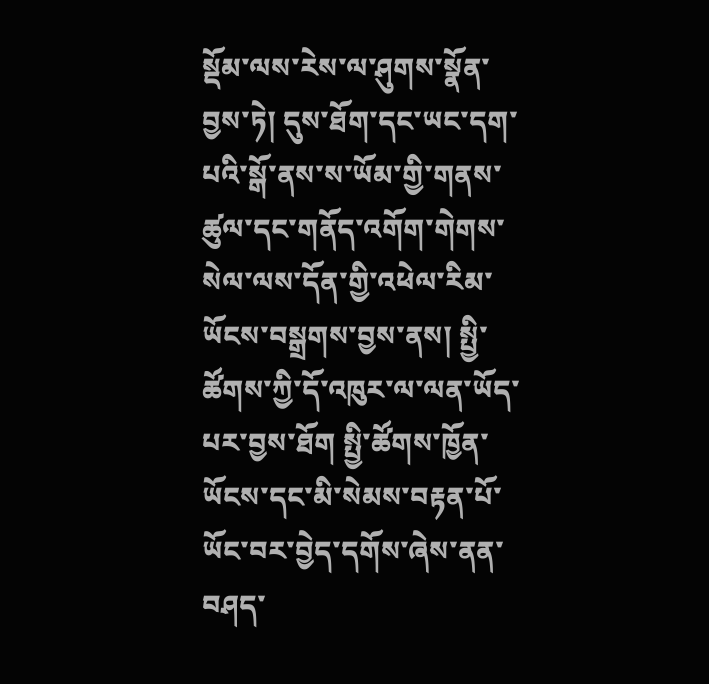སྡོམ་ལས་རེས་ལ་ཤུགས་སྣོན་བྱས་ཏེ། དུས་ཐོག་དང་ཡང་དག་པའི་སྒོ་ནས་ས་ཡོམ་གྱི་གནས་ཚུལ་དང་གནོད་འགོག་གེགས་སེལ་ལས་དོན་གྱི་འཕེལ་རིམ་ཡོངས་བསྒྲགས་བྱས་ནས། སྤྱི་ཚོགས་ཀྱི་དོ་འཁུར་ལ་ལན་ཡོད་པར་བྱས་ཐོག སྤྱི་ཚོགས་ཁྱོན་ཡོངས་དང་མི་སེམས་བརྟན་པོ་ཡོང་བར་བྱེད་དགོས་ཞེས་ནན་བཤད་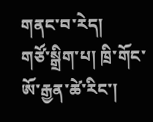གནང་བ་རེད།
གཙོ་སྒྲིག་པ། ཁྲི་གོང་ཨོ་རྒྱན་ཚེ་རིང་།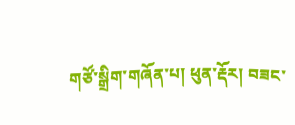གཙོ་སྒྲིག་གཞོན་པ། ཕུན་རྡོར། བཟང་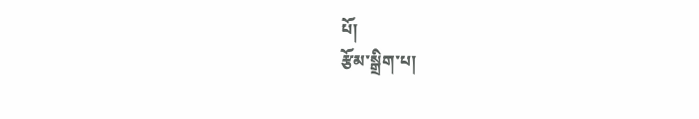པོ།
རྩོམ་སྒྲིག་པ།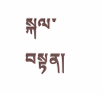སྐལ་བསྟན།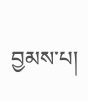བྱམས་པ།